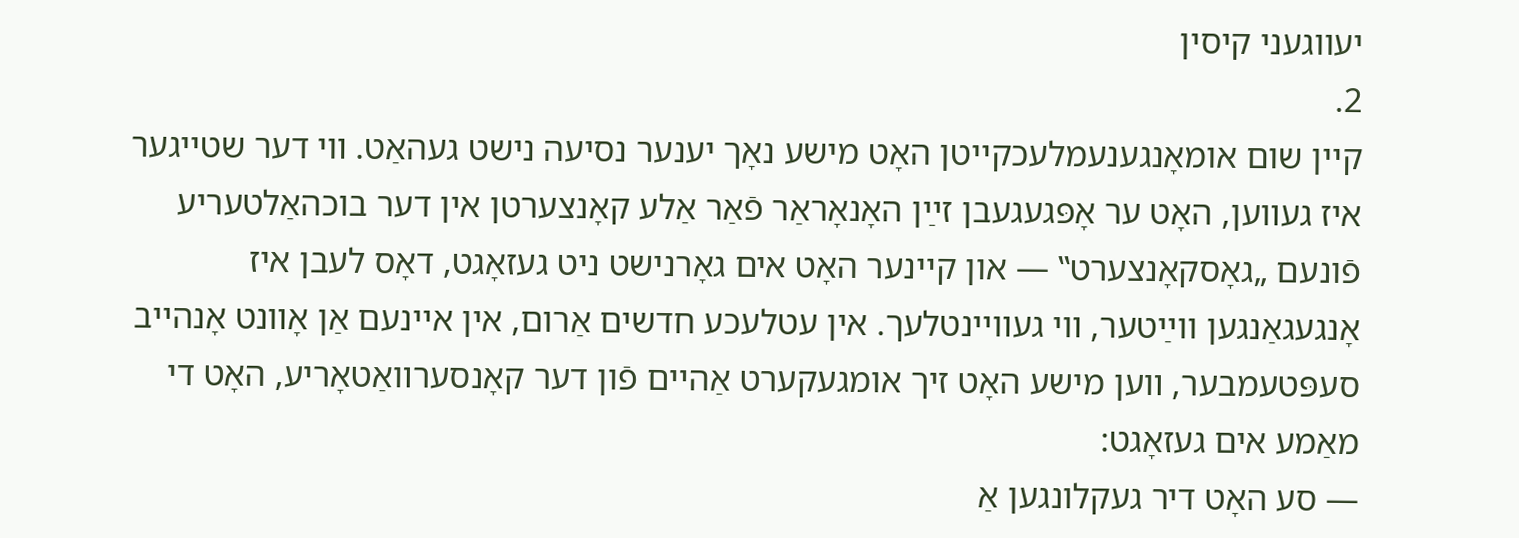יעווגעני קיסין
2.
קײן שום אומאָנגענעמלעכקײטן האָט מישע נאָך יענער נסיעה נישט געהאַט. װי דער שטײגער איז געװען, האָט ער אָפּגעגעבן זײַן האָנאָראַר פֿאַר אַלע קאָנצערטן אין דער בוכהאַלטעריע פֿונעם „גאָסקאָנצערט‟ — און קײנער האָט אים גאָרנישט ניט געזאָגט, דאָס לעבן איז אָנגעגאַנגען ווײַטער, װי געװײנטלעך. אין עטלעכע חדשים אַרום, אין אײנעם אַן אָװנט אָנהײב סעפּטעמבער, װען מישע האָט זיך אומגעקערט אַהײם פֿון דער קאָנסערװאַטאָריע, האָט די מאַמע אים געזאָגט:
— סע האָט דיר געקלונגען אַ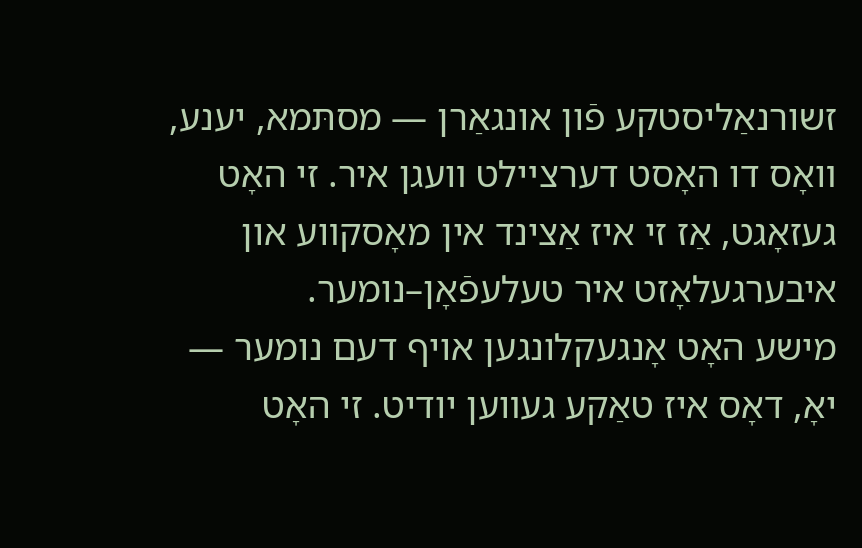זשורנאַליסטקע פֿון אונגאַרן — מסתּמא, יענע, װאָס דו האָסט דערצײלט װעגן איר. זי האָט געזאָגט, אַז זי איז אַצינד אין מאָסקװע און איבערגעלאָזט איר טעלעפֿאָן–נומער.
מישע האָט אָנגעקלונגען אויף דעם נומער — יאָ, דאָס איז טאַקע געװען יודיט. זי האָט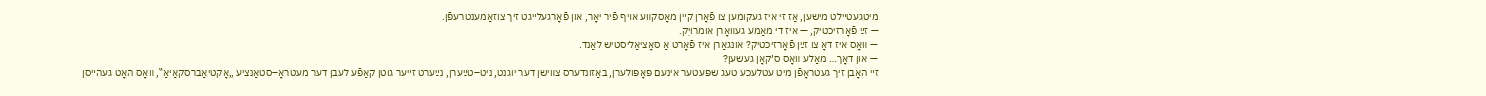מיטגעטײלט מישען, אַז זי איז געקומען צו פֿאָרן קײן מאָסקװע אױף פֿיר יאָר, און פֿאָרגעלײגט זיך צוזאַמענטרעפֿן.
— זײַ פֿאָרזיכטיק, — איז די מאַמע געװאָרן אומרויִק.
— װאָס איז דאָ צו זײַן פֿאָרזיכטיק? אונגאַרן איז פֿאָרט אַ סאָציאַליסטיש לאַנד.
— און דאָך… מאַלע װאָס ס׳קאָן געשען?
זײ האָבן זיך געטראָפֿן מיט עטלעכע טעג שפּעטער אינעם פּאָפּולערן, באַזונדערס צװישן דער יוגנט, ניט–טײַערן, נײַערט זײער גוטן קאַפֿע לעבן דער מעטראָ–סטאַנציע „אָקטיאַברסקאַיאַ‟, װאָס האָט געהײסן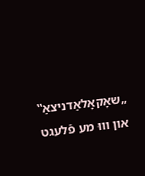„שאָקאָלאַדניצאַ‟ און װוּ מע פֿלעגט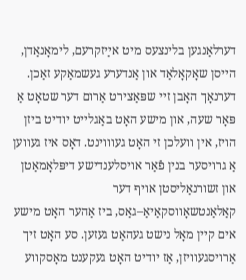דערלאַנגען בלינצעס מיט אײַזקרעם, לימאָנאַדן, הײסן שאָקאָלאַד און אַנדערע געשמאַקע זאַכן. דערנאָך האָבן זײ שפּאַצירט אַרום דער שטאָט אַ פּאָר שעה, און מישע האָט באַגלײט יודיט ביזן הױז, אין װעלכן זי האָט געװױנט. דאָס איז געװען אַ גרױסער בנין פֿאַר אױסלענדישע דיפּלאָמאַטן און זשורנאַליסטן אױף דער קאַלאַנטשאָװסקאַיאַ–גאַס, ביז אַהער האָט מישע אים קײן מאָל נישט געהאַט געזען. סע האָט זיך אַרױסגעװיזן, אַז יודיט האָט געקענט מאָסקװע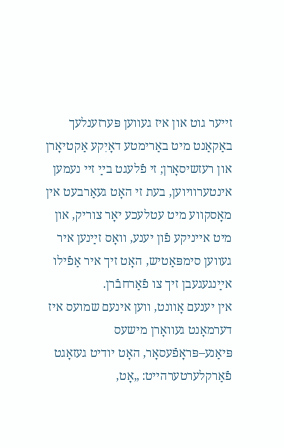זײער גוט און איז געװען פּערזענלעך באַקאַנט מיט באַרימטע דאָיִקע אַקטיאָרן און רעזשיסאָרן; זי פֿלעגט בײַ זײ נעמען אינטערװיוען, בעת זי האָט געאַרבעט אין מאָסקװע מיט עטלעכע יאָר צוריק, און מיט אײניקע פֿון יענע, װאָס זײַנען איר געװען סימפּאַטיש, האָט זיך איר אַפֿילו אײַנגעגעבן זיך צו פֿאַרחבֿרן.
אין יענעם אָװנט, װען אינעם שמועס איז דערמאָנט געוואָרן מישעס פּיאַנע–פּראָפֿעסאָר, האָט יודיט געזאָגט פֿאַרקלערטערהײט: „אָט,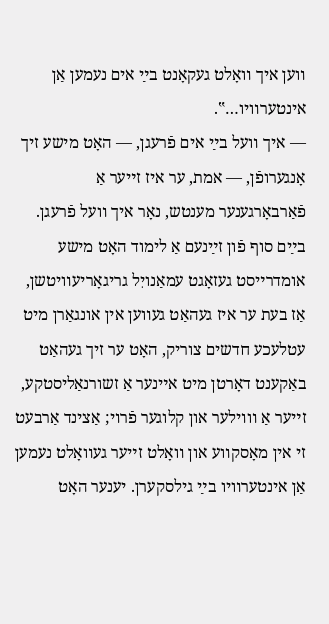װען איך װאָלט געקאָנט בײַ אים נעמען אַן אינטערװיו…‟.
— איך װעל בײַ אים פֿרעגן, — האָט מישע זיך אָנגערופֿן, — אמת, ער איז זײער אַ פֿאַרבאָרגענער מענטש, נאָר איך װעל פֿרעגן.
בײַם סוף פֿון זײַנעם אַ לימוד האָט מישע אומדרײסט געזאָגט עמאַנויִל גריגאָריעװיטשן, אַז בעת ער איז געהאַט געװען אין אונגאַרן מיט עטלעכע חדשים צוריק, האָט ער זיך געהאַט באַקענט דאָרטן מיט אײנער אַ זשורנאַליסטקע, זײער אַ װױלער און קלוגער פֿרױ; אַצינד אַרבעט זי אין מאָסקװע און װאָלט זײער געװאָלט נעמען אַן אינטערװיו בײַ גילסקערן. יענער האָט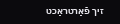זיך פֿאַרטראַכט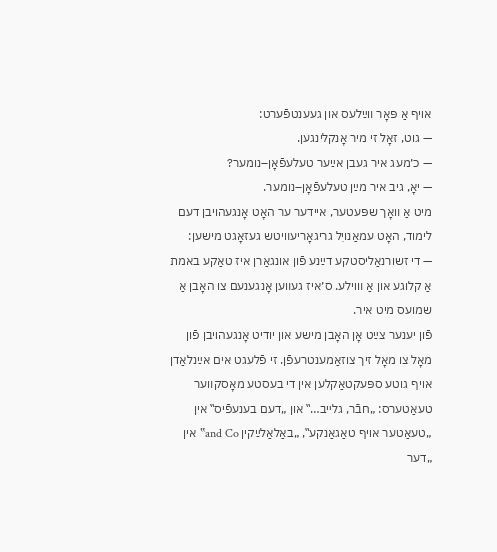אױף אַ פּאָר װײַלעס און געענטפֿערט:
— גוט, זאָל זי מיר אָנקלינגען.
— כ׳מעג איר געבן אײַער טעלעפֿאָן–נומער?
— יאָ, גיב איר מײַן טעלעפֿאָן–נומער.
מיט אַ װאָך שפּעטער, איידער ער האָט אָנגעהויבן דעם לימוד, האָט עמאַנויִל גריגאָריעװיטש געזאָגט מישען:
— די זשורנאַליסטקע דײַנע פֿון אונגאַרן איז טאַקע באמת אַ קלוגע און אַ װױלע. ס׳איז געװען אָנגענעם צו האָבן אַ שמועס מיט איר.
פֿון יענער צײַט אָן האָבן מישע און יודיט אָנגעהױבן פֿון מאָל צו מאָל זיך צוזאַמענטרעפֿן. זי פֿלעגט אים אײַנלאַדן אױף גוטע ספּעקטאַקלען אין די בעסטע מאָסקװער טעאַטערס: „חבֿר, גלײב…‟ און „דעם בענעפֿיס‟ אין „טעאַטער אױף טאַגאַנקע‟, „באַלאַלײַקין and Co‟ אין „דער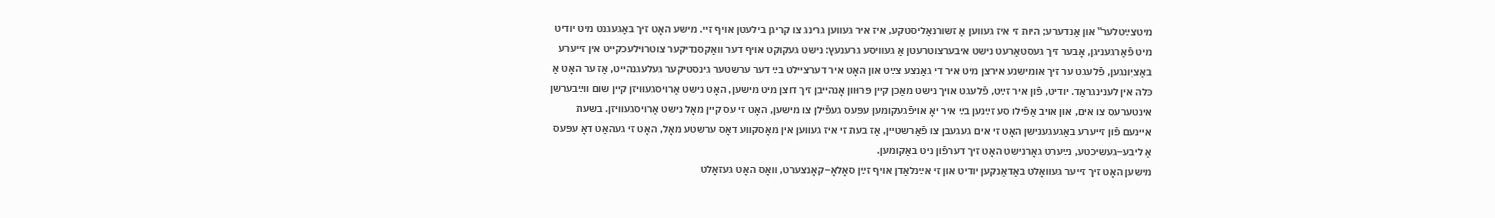מיטצײַטלער‟ און אַנדערע; היות זי איז געװען אַ זשורנאַליסטקע, איז איר געװען גרינג צו קריגן בילעטן אױף זײ. מישע האָט זיך באַגעגנט מיט יודיט מיט פֿאַרגעניגן, אָבער זיך געסטאַרעט נישט איבערצוטרעטן אַ געװיסע גרענעץ: נישט געקוקט אױף דער װאַקסנדיקער צוטרױלעכקײט אין זײערע באַציִונגען, פֿלעגט ער זיך אומישנע אירצן מיט איר די גאַנצע צײַט און האָט איר דערצײלט בײַ דער ערשטער גינסטיקער געלעגנהײט, אַז ער האָט אַ כּלה אין לענינגראַד. יודיט, פֿון איר זײַט, פֿלעגט אױך נישט מאַכן קײן פּרוּװן אָנהייבן זיך דוצן מיט מישען, האָט נישט אַרױסגעװיזן קײן שום װײַבערשן אינטערעס צו אים, און אױב אַפֿילו סע זײַנען בײַ איר יאָ אױפֿגעקומען עפּעס געפֿילן צו מישען, האָט זי עס קײן מאָל נישט אַרויסגעװיזן. בשעת אײנעם פֿון זײערע באַגעגענישן האָט זי אים געגעבן צו פֿאַרשטײן, אַז בעת זי איז געװען אין מאָסקװע דאָס ערשטע מאָל, האָט זי געהאַט דאָ עפּעס אַ ליבע–געשיכטע, נײַערט גאָרנישט האָט זיך דערפֿון ניט באַקומען.
מישען האָט זיך זײער געװאָלט באַדאַנקען יודיט און זי אײַנלאַדן אױף זײַן סאָלאָ–קאָנצערט, װאָס האָט געזאָלט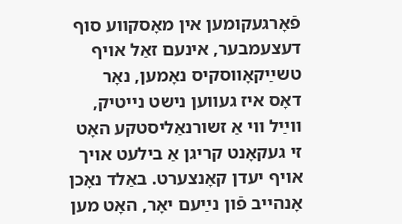פֿאָרגעקומען אין מאָסקװע סוף דעצעמבער, אינעם זאַל אױף טשײַקאָװסקיס נאָמען, נאָר דאָס איז געװען נישט נײטיק, װײַל װי אַ זשורנאַליסטקע האָט זי געקאָנט קריגן אַ בילעט אױך אױף יעדן קאָנצערט. באַלד נאָכן אָנהײב פֿון נײַעם יאָר, האָט מען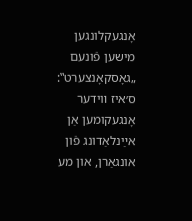אָנגעקלונגען מישען פֿונעם „גאָסקאָנצערט‟: ס׳איז װידער אָנגעקומען אַן אײַנלאַדונג פֿון אונגאַרן, און מע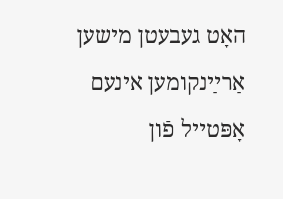האָט געבעטן מישען אַרײַנקומען אינעם אָפּטײל פֿון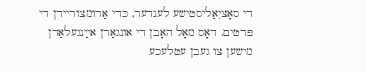די סאָציִאַליסטישע לענדער, כּדי אַרומצורײדן די פּרטים. דאָס מאָל האָבן די אונגאַרן אײַנגעלאַדן מישען צו געבן עטלעכע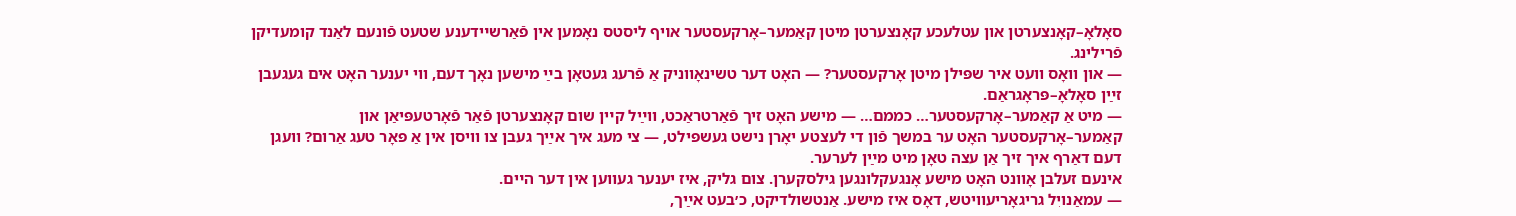סאָלאָ–קאָנצערטן און עטלעכע קאָנצערטן מיטן קאַמער–אָרקעסטער אױף ליסטס נאָמען אין פֿאַרשײדענע שטעט פֿונעם לאַנד קומעדיקן פֿרילינג.
— און װאָס װעט איר שפּילן מיטן אָרקעסטער? — האָט דער טשינאָװניק אַ פֿרעג געטאָן בײַ מישען נאָך דעם, װי יענער האָט אים געגעבן זײַן סאָלאָ–פּראָגראַם.
— מיט אַ קאַמער–אָרקעסטער… כממם… — מישע האָט זיך פֿאַרטראַכט, װײַל קײן שום קאָנצערטן פֿאַר פֿאָרטעפּיאַן און קאַמער–אָרקעסטער האָט ער במשך פֿון די לעצטע יאָרן נישט געשפּילט, — צי מעג איך אײַך געבן צו װיסן אין אַ פּאָר טעג אַרום? װעגן דעם דאַרף איך זיך אַן עצה טאָן מיט מײַן לערער.
אינעם זעלבן אָװנט האָט מישע אָנגעקלונגען גילסקערן. צום גליק, איז יענער געװען אין דער הײם.
— עמאַנויִל גריגאָריעװיטש, דאָס איז מישע. אַנטשולדיקט, כ׳בעט אײַך,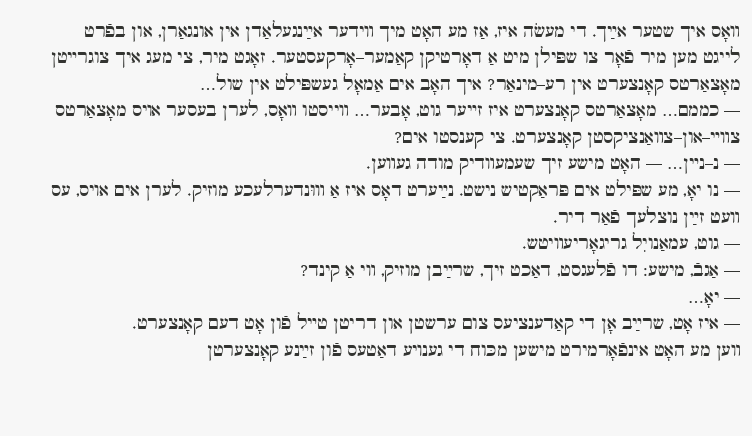װאָס איך שטער אײַך. די מעשׂה איז, אַז מע האָט מיך װידער אײַנגעלאַדן אין אונגאַרן, און בפֿרט לייגט מען מיר פֿאָר צו שפּילן מיט אַ דאָרטיקן קאַמער–אָרקעסטער. זאָגט מיר, צי מעג איך צוגרײטן מאָצאַרטס קאָנצערט אין רע–מינאַר? איך האָב אים אַמאָל געשפּילט אין שול…
— כממם… מאָצאַרטס קאָנצערט איז זײער גוט, אָבער… װייסטו װאָס, לערן בעסער אױס מאָצאַרטס צװײ–און–צװאַנציקסטן קאָנצערט. צי קענסטו אים?
— נ–נײן… — האָט מישע זיך שעמעװדיק מודה געװען.
— נו יאָ, מע שפּילט אים פּראַקטיש נישט. נײַערט דאָס איז אַ װוּנדערלעכע מוזיק. לערן אים אױס, עס װעט זײַן נוצלעך פֿאַר דיר.
— גוט, עמאַנויִל גריגאָריעװיטש.
— אַגבֿ, מישע: דו פֿלעגסט, דאַכט זיך, שרײַבן מוזיק, װי אַ קינד?
— יאָ…
— איז אָט, שרײַב אָן די קאַדענציעס צום ערשטן און דריטן טײל פֿון אָט דעם קאָנצערט.
װען מע האָט אינפֿאָרמירט מישען מכּוח די גענױע דאַטעס פֿון זײַנע קאָנצערטן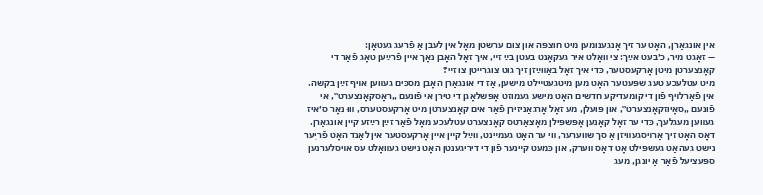אין אונגאַרן, האָט ער זיך אָנגענומען מיט חוצפּה און צום ערשטן מאָל אין לעבן אַ פֿרעג געטאָן:
— זאָגט מיר, כ׳בעט אײַך: צי װאָלט איר געקאָנט בעטן בײַ זײ, איך זאָל האָבן נאָך אײן פֿרײַען טאָג פֿאַר די קאָנצערטן מיטן אָרקעסטער, כּדי איך זאָל באַװײַזן זיך גוט צוגרײטן צו זײ?
מיט עטלעכע טעג שפּעטער האָט מען מיטגעטײלט מישען, אַז די אונגאַרן האָבן מסכּים געװען אױף זײַן בקשה.
אין פֿאַרלױף פֿון די קומעדיקע חדשים האָט מישע געמוזט אָפּשלאָגן די טירן אי פֿונעם „ראָסקאָנצערט‟, אי פֿונעם „סאָיוזקאָנצערט‟, און פּועלן, מע זאָל אָרגאַניזירן פֿאַר אים קאָנצערטן מיט אָרקעסטערס, װוּ נאָר ס׳איז געװען מעגלעך, כּדי ער זאָל קאָנען אָפּשפּילן מאָצאַרטס קאָנצערט עטלעכע מאָל פֿאַר זײַן רײַזע קײן אונגאַרן. דאָס האָט זיך אַרױסגעװיזן אַ סך שװערער, װי ער האָט געמײנט, װײַל קײן אײן אָרקעסטער אין לאַנד האָט פֿריִער נישט געהאַט געשפּילט אָט דאָס װערק, און כּמעט קײנער פֿון די דיריגענטן האָט נישט געװאָלט עס אױסלערנען ספּעציעל פֿאַר אַ יונגן, מעג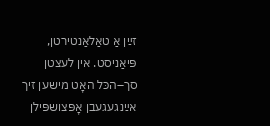זײַן אַ טאַלאַנטירטן, פּיאַניסט. אין לעצטן סך–הכּל האָט מישען זיך אײַנגעגעבן אָפּצושפּילן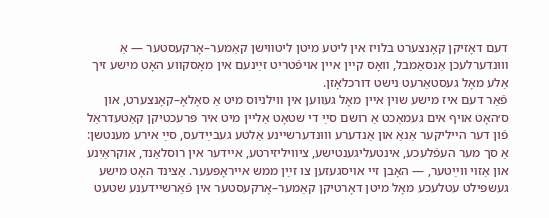דעם דאָזיקן קאָנצערט בלױז אין ליטע מיטן ליטװישן קאַמער–אָרקעסטער — אַ װוּנדערלעכן אַנסאַמבל, װאָס קײן אײן אױפֿטריט זײַנעם אין מאָסקװע האָט מישע זיך אַלע מאָל געסטאַרעט נישט דורכלאָזן.
פֿאַר דעם איז מישע שױן אײן מאָל געװען אין װילניוס מיט אַ סאָלאָ–קאָנצערט, און ס׳האָט אױף אים געמאַכט אַ רושם סײַ די שטאָט אַלײן מיט איר פּרעכטיקן קאַטעדראַל פֿון דער הײליקער אַנאַ און אַנדערע װוּנדערשײנע אַלטע געבײַדעס, סײַ אירע מענטשן: אַ סך מער העפֿלעכע, אינטעליגענטישע, ציװיליזירטע, אײדער אין רוסלאַנד, אוקראַיִנע און אַזױ װײַטער, — האָבן זײ אױסגעזען צו זײַן ממש אײראָפּעער. אַצינד האָט מישע געשפּילט עטלעכע מאָל מיטן דאָרטיקן קאַמער–אָרקעסטער אין פֿאַרשײדענע שטעט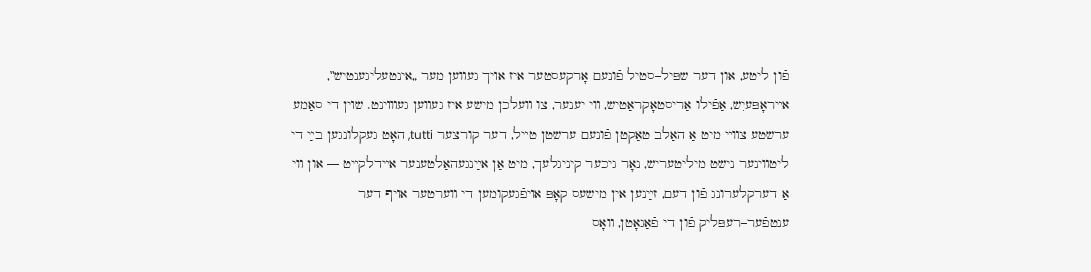פֿון ליטע, און דער שפּיל–סטיל פֿונעם אָרקעסטער איז אױך געװען מער „אינטעליגענטיש‟, אײראָפּעיִש, אַפֿילו אַריסטאָקראַטיש, װי יענער, צו װעלכן מישע איז געװען געװױנט. שױן די סאַמע ערשטע צװײ מיט אַ האַלב טאַקטן פֿונעם ערשטן טײל, דער קורצער tutti, האָט געקלונגען בײַ די ליטװינער נישט מיליטעריש, נאָר גיכער קיניגלעך, מיט אַן אײַנגעהאַלטענער אײדלקײט — און װי אַ דערקלערונג פֿון דעם, זײַנען אין מישעס קאָפּ אױפֿגעקומען די װערטער אױף דער ענטפֿער–רעפּליק פֿון די פֿאַגאָטן, װאָס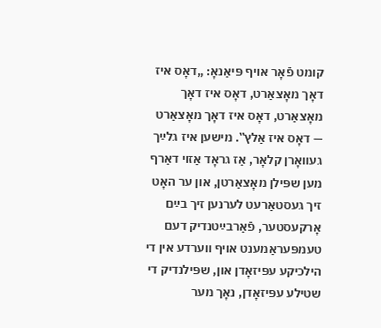קומט פֿאָר אױף פּיאַנאָ: „דאָס איז דאָך מאָצאַרט, דאָס איז דאָך מאָצאַרט, דאָס איז דאָך מאָצאַרט — דאָס איז אַלץ‟. מישען איז גלײַך געװאָרן קלאָר, אַז גראָד אַזױ דאַרף מען שפּילן מאָצאַרטן, און ער האָט זיך געסטאַרעט לערנען זיך בײַם אָרקעסטער, פֿאַרבײַטנדיק דעם טעמפּעראַמענט אויף װערדע אין די הילכיקע עפּיזאָדן און, שפּילנדיק די שטילע עפּיזאָדן, נאָך מער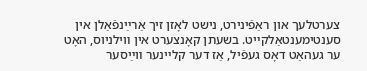צערטלעך און ראַפֿינירט, נישט לאָזן זיך אַרײַנפֿאַלן אין סענטימענטאַלקײט. בשעתן קאָנצערט אין װילניוס, האָט ער געהאַט דאָס געפֿיל, אַז דער קלײנער װײַסער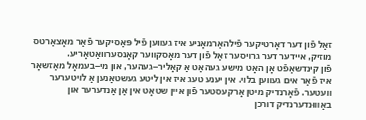זאַל פֿון דער דאָרטיקער פֿילהאַרמאָניע איז געװען פֿיל פּאַסיקער פֿאַר מאָצאַרטס מוזיק, אײדער דער גרױסער זאַל פֿון דער מאָסקװער קאָנסערװאַטאָריע.
פֿון קינדשאַפֿט אָן האָט מישע געהאַט אַ קאָליר–געהער, און מי–בעמאָל מאַזשאָר איז פֿאַר אים געװען בלױ. אין יענע טעג איז אין ליטע געשטאַנען אַ לױטערער װעטער. פֿאָרנדיק מיטן אָרקעסטער פֿון אײן שטאָט אין אַן אַנדערער און באַװוּנדערנדיק דורכן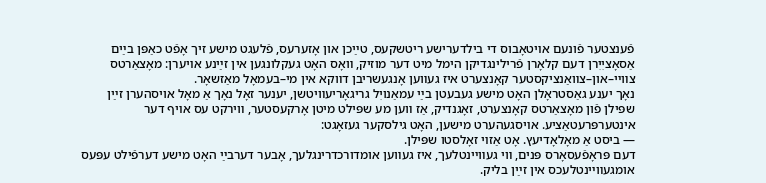פֿענצטער פֿונעם אױטאָבוס די בילדערישע ריטשקעס, טײַכן און אָזערעס, פֿלעגט מישע זיך אָפֿט כאַפּן בײַם אַסאָציִיִרן דעם קלאָרן פֿרילינגדיקן הימל מיט דער מוזיק, װאָס האָט געקלונגען אין זײַנע אױערן: מאָצאַרטס צװײ–און–צװאַנציקסטער קאָנצערט איז געװען אָנגעשריבן דװקא אין מי–בעמאָל מאַזשאָר.
נאָך יענע גאַסטראָלן האָט מישע געבעטן בײַ עמאַנויִל גריגאָריעװיטשן, יענער זאָל נאָך אַ מאָל אויסהערן זײַן שפּילן פֿון מאָצאַרטס קאָנצערט, זאָגנדיק, אַז װען מע שפּילט מיטן אָרקעסטער, װירקט עס אױף דער אינטערפּרעטאַציע. אױסגעהערט מישען, האָט גילסקער געזאָגט:
— ביסט אַ מאָלאָדיעץ. אָט אַזױ זאָלסטו שפּילן.
דעם פּראָפֿעסאָרס פּנים, װי געװײנטלעך, איז געװען אומדורכדרינגלעך, אָבער דערבײַ האָט מישע דערפֿילט עפּעס אומגעװײנטלעכס אין זײַן בליק.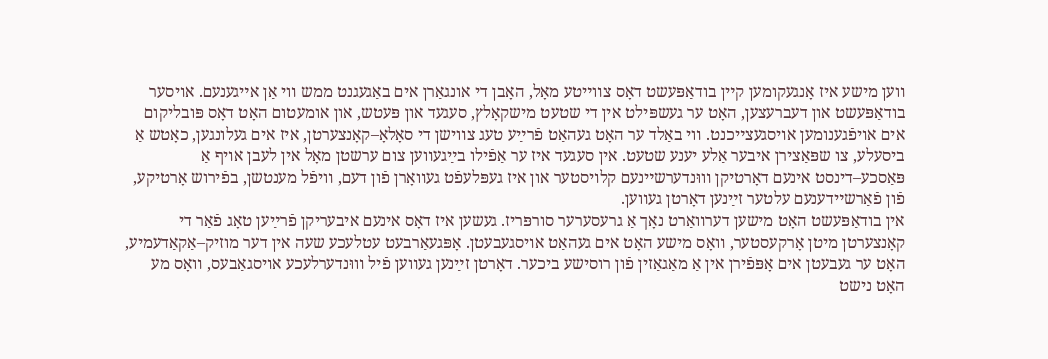װען מישע איז אָנגעקומען קײן בודאַפּעשט דאָס צװײטע מאָל, האָבן די אונגאַרן אים באַגעגנט ממש װי אַן אײגענעם. אױסער בודאַפּעשט און דעברעצען, האָט ער געשפּילט אין די שטעט מישקאָלץ, סעגעד און פּעטש, און אומעטום האָט דאָס פּובליקום אים אױפֿגענומען אױסגעצײכנט. װי באַלד ער האָט געהאַט פֿרײַע טעג צװישן די סאָלאָ–קאָנצערטן, איז אים געלונגען, כאָטש אַ ביסעלע, צו שפּאַצירן איבער אַלע יענע שטעט. אין סעגעד איז ער אַפֿילו בײַגעװען צום ערשטן מאָל אין לעבן אױף אַ פּאַסכע–דינסט אינעם דאָרטיקן װוּנדערשײנעם קלױסטער און איז געפּלעפֿט געװאָרן פֿון דעם, װיפֿל מענטשן, בפֿירוש אָרטיקע, פֿון פֿאַרשײדענעם עלטער זײַנען דאָרטן געװען.
אין בודאַפּעשט האָט מישען דערװאַרט נאָך אַ גרעסערער סורפּריז. געשען איז דאָס אינעם איבעריקן פֿרײַען טאָג פֿאַר די קאָנצערטן מיטן אָרקעסטער, װאָס מישע האָט אים געהאַט אױסגעבעטן. אָפּגעאַרבעט עטלעכע שעה אין דער מוזיק–אַקאַדעמיע, האָט ער געבעטן אים אָפּפֿירן אין אַ מאַגאַזין פֿון רוסישע ביכער. דאָרטן זײַנען געװען פֿיל װוּנדערלעכע אױסגאַבעס, װאָס מע האָט נישט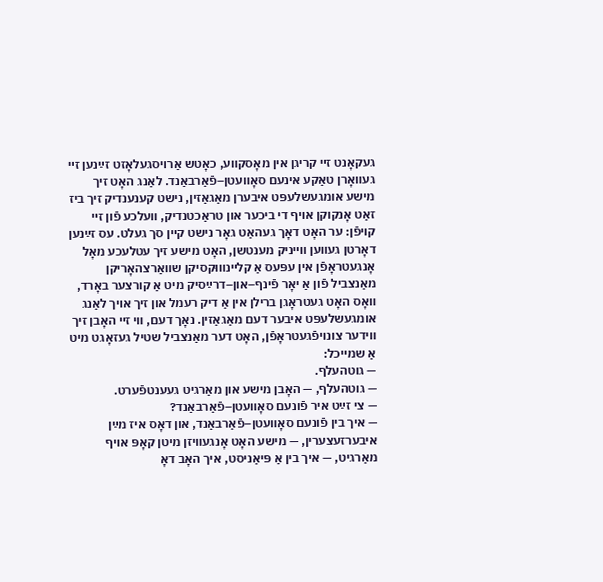געקאָנט זײ קריגן אין מאָסקװע, כאָטש אַרױסגעלאָזט זײַנען זײ געװאָרן טאַקע אינעם סאָװעטן–פֿאַרבאַנד. לאַנג האָט זיך מישע אומגעשלעפּט איבערן מאַגאַזין, נישט קענענדיק זיך ביז זאַט אָנקוקן אױף די ביכער און טראַכטנדיק, װעלכע פֿון זײ קױפֿן: ער האָט דאָך געהאַט גאָר נישט קײן סך געלט. עס זײַנען דאָרטן געװען װײניק מענטשן, האָט מישע זיך עטלעכע מאָל אָנגעטראָפֿן אין עפּעס אַ קלײנװוּקסיקן שװאַרצהאָריקן מאַנצביל פֿון אַ יאָר פֿינף–און–דרײַסיק מיט אַ קורצער באָרד, װאָס האָט געטראָגן ברילן אין אַ דיק רעמל און זיך אױך לאַנג אומגעשלעפּט איבער דעם מאַגאַזין. נאָך דעם, װי זײ האָבן זיך װידער צונױפֿגעטראָפֿן, האָט דער מאַנצביל שטיל געזאָגט מיט אַ שמײכל:
— גוטהעלף.
— גוטהעלף, — האָבן מישע און מאַרגיט געענטפֿערט.
— צי זײַט איר פֿונעם סאָװעטן–פֿאַרבאַנד?
— איך בין פֿונעם סאָװעטן–פֿאַרבאַנד, און דאָס איז מײַן איבערזעצערין, — מישע האָט אָנגעװיזן מיטן קאָפּ אױף מאַרגיט, — איך בין אַ פּיאַניסט, איך האָב דאָ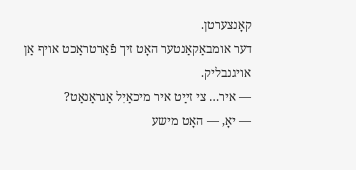קאָנצערטן.
דער אומבאַקאַנטער האָט זיך פֿאַרטראַכט אױף אַן אױגנבליק.
— איר… צי זײַט איר מיכאַיִל אַגראַנאַט?
— יאָ, — האָט מישע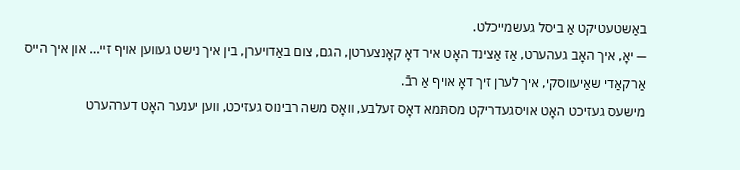באַשטעטיקט אַ ביסל געשמײכלט.
— יאָ, איך האָב געהערט, אַז אַצינד האָט איר דאָ קאָנצערטן, הגם, צום באַדױערן, בין איך נישט געװען אױף זײ… און איך הייס אַרקאַדי שאַיעװסקי, איך לערן זיך דאָ אױף אַ רבֿ.
מישעס געזיכט האָט אױסגעדריקט מסתּמא דאָס זעלבע, װאָס משה רבינוס געזיכט, װען יענער האָט דערהערט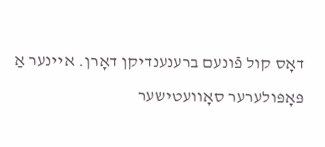דאָס קול פֿונעם ברענענדיקן דאָרן. אײנער אַ פּאָפּולערער סאָװעטישער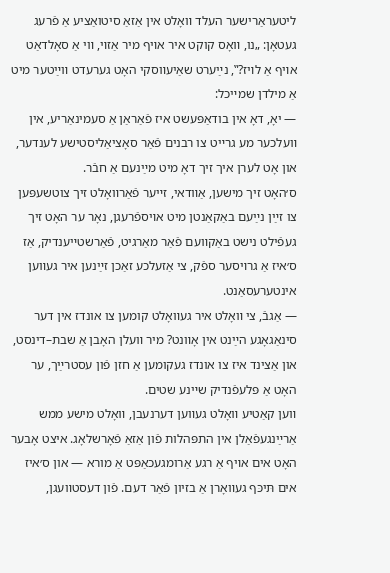ליטעראַרישער העלד װאָלט אין אַזאַ סיטואַציע אַ פֿרעג געטאָן: „נו, װאָס קוקט איר אױף מיר אַזױ, װי אַ סאָלדאַט אױף אַ לױז?‟, נײַערט שאַיעװסקי האָט גערעדט װײַטער מיט אַ מילדן שמײכל:
— יאָ, דאָ אין בודאַפּעשט איז פֿאַראַן אַ סעמינאַריע, אין װעלכער מע גרײט צו רבנים פֿאַר סאָציאַליסטישע לענדער, און אָט לערן איך זיך דאָ מיט מײַנעם אַ חבֿר.
ס׳האָט זיך מישען, אַװדאי, זײער פֿאַרװאָלט זיך צוטשעפּען צו זײַן נײַעם באַקאַנטן מיט אױספֿרעגן, נאָר ער האָט זיך געפֿילט נישט באַקװעם פֿאַר מאַרגיט, פֿאַרשטײענדיק, אַז ס׳איז אַ גרױסער ספֿק, צי אַזעלכע זאַכן זײַנען איר געװען אינטערעסאַנט.
— אַגבֿ, צי װאָלט איר געװאָלט קומען צו אונדז אין דער סינאַגאָגע הײַנט אין אָװנט? מיר װעלן האָבן אַ שבת–דינסט, און אַצינד איז צו אונדז געקומען אַ חזן פֿון עסטרײַך, ער האָט אַ פּלעפֿנדיק שײנע שטים.
װען קאַטיע װאָלט געװען דערנעבן, װאָלט מישע ממש אַרײַנגעפֿאַלן אין התפּהלות פֿון אַזאַ פֿאָרשלאָג. איצט אָבער האָט אים אױף אַ רגע אַרומגעכאַפּט אַ מורא — און ס׳איז אים תּיכּף געװאָרן אַ בזיון פֿאַר דעם. פֿון דעסטװעגן,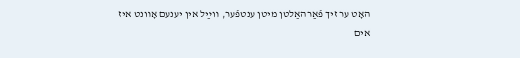האָט ער זיך פֿאַרהאַלטן מיטן ענטפֿער, װײַל אין יענעם אָװנט איז אים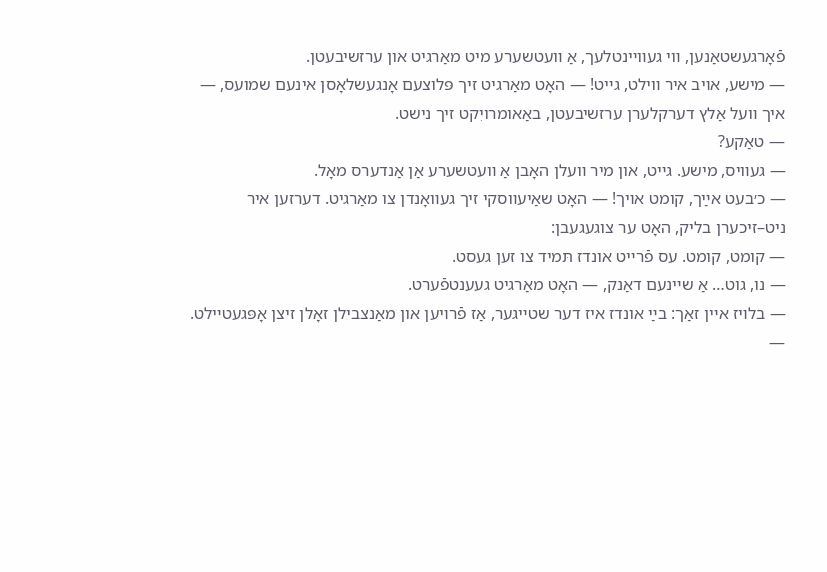פֿאָרגעשטאַנען, װי געװײנטלעך, אַ װעטשערע מיט מאַרגיט און ערזשיבעטן.
— מישע, אױב איר װילט, גײט! — האָט מאַרגיט זיך פּלוצעם אָנגעשלאָסן אינעם שמועס, — איך װעל אַלץ דערקלערן ערזשיבעטן, באַאומרויִקט זיך נישט.
— טאַקע?
— געװיס, מישע. גײט, און מיר װעלן האָבן אַ װעטשערע אַן אַנדערס מאָל.
— כ׳בעט אײַך, קומט אױך! — האָט שאַיעװסקי זיך געװאָנדן צו מאַרגיט. דערזען איר ניט–זיכערן בליק, האָט ער צוגעגעבן:
— קומט, קומט. עס פֿרײט אונדז תּמיד צו זען געסט.
— נו, גוט… אַ שײנעם דאַנק, — האָט מאַרגיט געענטפֿערט.
— בלױז אײן זאַך: בײַ אונדז איז דער שטײגער, אַז פֿרױען און מאַנצבילן זאָלן זיצן אָפּגעטײלט.
—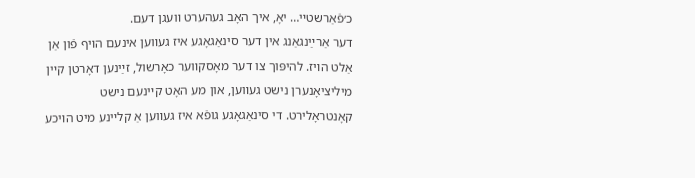כ׳פֿאַרשטײ… יאָ, איך האָב געהערט װעגן דעם.
דער אַרײַנגאַנג אין דער סינאַגאָגע איז געװען אינעם הױף פֿון אַן אַלט הױז. להיפּוך צו דער מאָסקװער כאָרשול, זײַנען דאָרטן קײן מיליציאָנערן נישט געװען, און מע האָט קײנעם נישט קאָנטראָלירט. די סינאַגאָגע גופֿא איז געװען אַ קלײנע מיט הױכע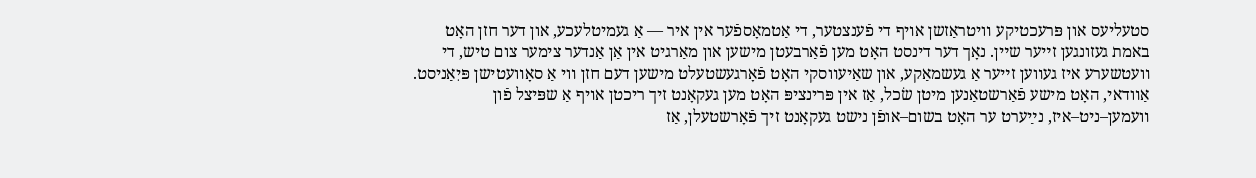סטעליעס און פּרעכטיקע װיטראַזשן אױף די פֿענצטער, די אַטמאָספֿער אין איר — אַ געמיטלעכע, און דער חזן האָט באמת געזונגען זײער שײן. נאָך דער דינסט האָט מען פֿאַרבעטן מישען און מאַרגיט אין אַן אַנדער צימער צום טיש, די װעטשערע איז געװען זײער אַ געשמאַקע, און שאַיעװסקי האָט פֿאָרגעשטעלט מישען דעם חזן װי אַ סאָװעטישן פּיִאַניסט.
אַװדאי, האָט מישע פֿאַרשטאַנען מיטן שׂכל, אַז אין פּרינציפּ האָט מען געקאָנט זיך ריכטן אױף אַ שפּיצל פֿון װעמען–ניט–איז, נײַערט ער האָט בשום–אופֿן נישט געקאָנט זיך פֿאָרשטעלן, אַז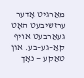מאַרגיט אָדער ערזשיבעט האָט געאַרבעט אױף קאַ–גע–בע. און טאַקע — נאָך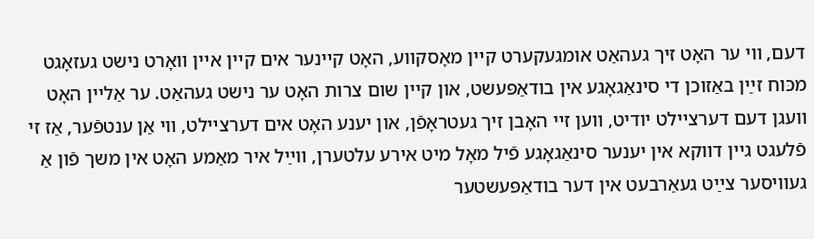דעם, װי ער האָט זיך געהאַט אומגעקערט קײן מאָסקװע, האָט קײנער אים קײן אײן װאָרט נישט געזאָגט מכּוח זײַן באַזוכן די סינאַגאָגע אין בודאַפּעשט, און קײן שום צרות האָט ער נישט געהאַט. ער אַלײן האָט װעגן דעם דערצײלט יודיט, װען זײ האָבן זיך געטראָפֿן, און יענע האָט אים דערצײלט, װי אַן ענטפֿער, אַז זי פֿלעגט גײן דװקא אין יענער סינאַגאָגע פֿיל מאָל מיט אירע עלטערן, װײַל איר מאַמע האָט אין משך פֿון אַ געװיסער צײַט געאַרבעט אין דער בודאַפּעשטער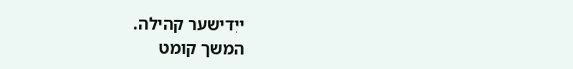ייִדישער קהילה.
המשך קומט